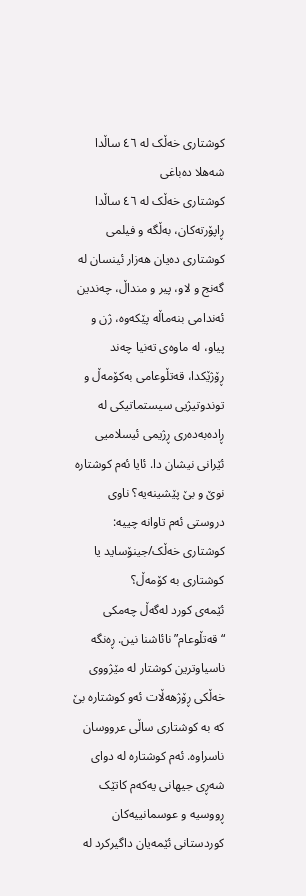کوشتاری خەڵک لە ٤٦ ساڵدا
شەهلا دەباغی
کوشتاری خەڵک لە ٤٦ ساڵدا
ڕاپۆرتەکان، بەڵگە و فیلمی کوشتاری دەیان هەزار ئینسان لە گەنج و لاو، پیر و منداڵ، چەندین ئەندامی بنەماڵە پێکەوە، ژن و پیاو، لە ماوەی تەنیا چەند ڕۆژێکدا، قەتڵوعامی بەکۆمەڵ و توندوتیژیی سیستماتیکی لە ڕادەبەدەری ڕژیمی ئیسلامیی ئێرانی نیشان دا. ئایا ئەم کوشتارە نوێ و بێ پێشینەیە؟ ناوی دروستی ئەم تاوانە چییە: کوشتاری خەڵک/جینۆساید یا کوشتاری بە کۆمەڵ؟
ئێمەی کورد لەگەڵ چەمکی “قەتڵوعام” نائاشنا نین. ڕەنگە ناسیاوترین کوشتار لە مێژووی خەڵکی ڕۆژهەڵات ئەو کوشتارە بێ کە بە کوشتاری ساڵی عرووسان ناسراوە. ئەم کوشتارە لە دوای شەڕی جیهانی یەکەم کاتێک ڕووسیە و عوسمانییەکان کوردستانی ئێمەیان داگیرکرد لە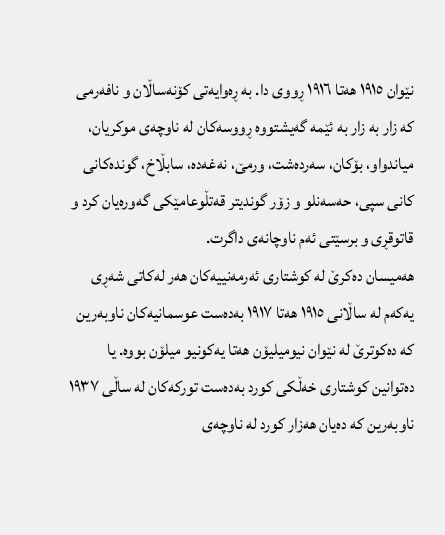نێوان ١٩١٥ هەتا ١٩١٦ ڕووی دا. بە ڕەوایەتی کۆنەساڵان و نافەرمی کە زار بە زار بە ئێمە گەیشتووە ڕووسەکان لە ناوچەی موکریان، میاندواو، بۆکان، سەردەشت، ورمێ، نەغەدە، سابڵاخ، گوندەکانی کانی سپی، حەسەنلو و زۆر گوندیتر قەتڵوعامێکی گەورەیان کرد و قاتوقڕی و برسێتی ئەم ناوچانەی داگرت.
هەمیسان دەکرێ لە کوشتاری ئەرمەنییەکان هەر لەکاتی شەڕی یەکەم لە ساڵانی ١٩١٥ هەتا ١٩١٧ بەدەست عوسمانیەکان ناوبەرین کە دەکوترێ لە نێوان نیومیلیۆن هەتا یەکونیو میلۆن بووە. یا دەتوانین کوشتاری خەڵکی کورد بەدەست تورکەکان لە ساڵی ١٩٣٧ ناوبەرین کە دەیان هەزار کورد لە ناوچەی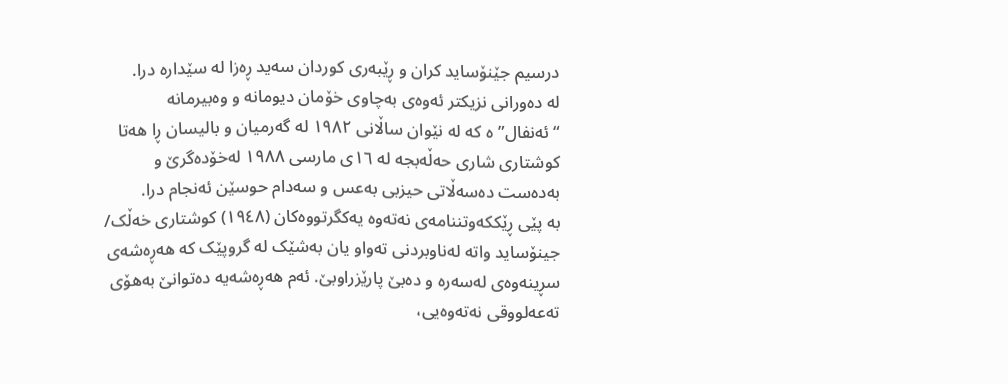درسیم جێنۆساید کران و ڕێبەری کوردان سەید ڕەزا لە سێدارە درا.
لە دەورانی نزیکتر ئەوەی بەچاوی خۆمان دیومانە و وەبیرمانە “ئەنفال”ە کە لە نێوان ساڵانی ١٩٨٢ لە گەرمیان و بالیسان ڕا هەتا کوشتاری شاری حەڵەبجە لە ١٦ی مارسی ١٩٨٨ لەخۆدەگرێ و بەدەست دەسەڵاتی حیزبی بەعس و سەدام حوسێن ئەنجام درا.
بە پێی ڕێککەوتننامەی نەتەوە یەکگرتووەکان (١٩٤٨) کوشتاری خەڵک/ جینۆساید واتە لەناوبردنی تەواو یان بەشێک لە گروپێک کە هەڕەشەی سڕینەوەی لەسەرە و دەبێ پارێزراوبێ. ئەم هەڕەشەیە دەتوانێ بەهۆی تەعەلووقی نەتەوەیی،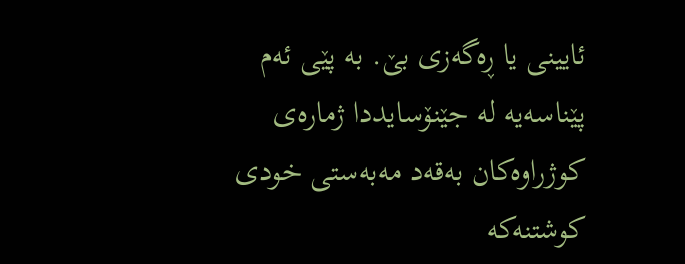ئایینی یا ڕەگەزی بێ. بە پێی ئەم پێناسەیە لە جێنۆسایددا ژمارەی کوژراوەکان بەقەد مەبەستی خودی کوشتنەکە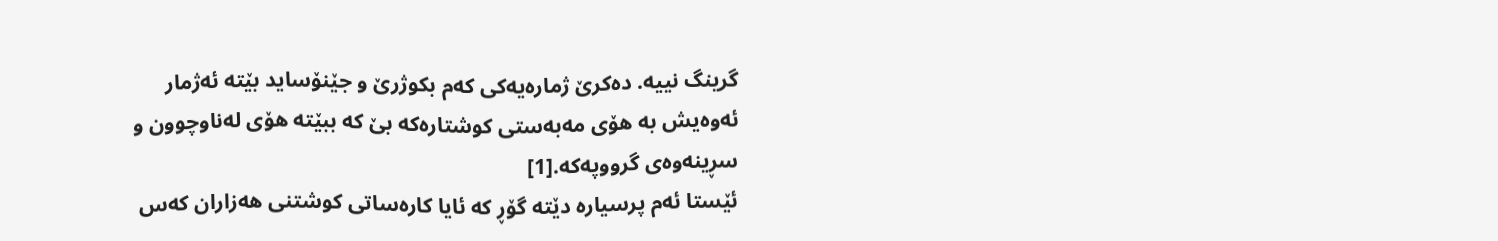گرینگ نییە. دەکرێ ژمارەیەکی کەم بکوژرێ و جێنۆساید بێتە ئەژمار ئەوەیش بە هۆی مەبەستی کوشتارەکە بێ کە ببێتە هۆی لەناوچوون و سڕینەوەی گرووپەکە.[1]
ئێستا ئەم پرسیارە دێتە گۆڕ کە ئایا کارەساتی کوشتنی هەزاران کەس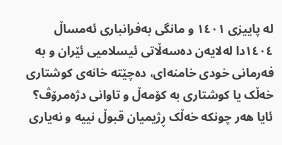لە پاییزی ١٤٠١ و مانگی بەفرانباری ئەمساڵ ١٤٠٤دا لەلایەن دەسەڵاتی ئیسلامیی ئێران و بە فەرمانی خودی خامنەای، دەچێتە خانەی کوشتاری خەڵک یا کوشتاری بە کۆمەڵ و تاوانی دژەمرۆڤ؟ ئایا هەر چونکە خەڵک ڕژیمیان قبوڵ نییە و نەیاری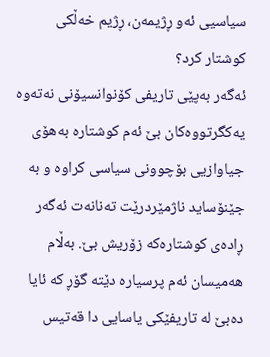سیاسیی ئەو ڕژیمەن، ڕژیم خەڵکی کوشتار کرد؟
ئەگەر بەپێی تاریفی کۆنوانسیۆنی نەتەوە یەکگرتووەکان بێ ئەم کوشتارە بەهۆی جیاوازیی بۆچوونی سیاسی کراوە و بە جێنۆساید ناژمێردرێت تەنانەت ئەگەر ڕادەی کوشتارەکە زۆریش بێ. بەڵام هەمیسان ئەم پرسیارە دێتە گۆڕ کە ئایا دەبێ لە تاریفێکی یاسایی دا قەتیس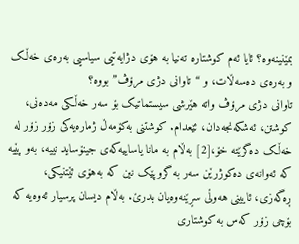بمێنینەوە؟ ئایا ئەم کوشتارە تەنیا بە هۆی دژایەتیی سیاسیی بەرەی خەڵک و بەرەی دەسەڵات، و “تاوانی دژی مرۆڤ” بووە؟
تاوانی دژی مرۆڤ واتە هێرشی سیستماتیک بۆ سەر خەڵکی مەدەنی، کوشتن، ئەشکەنجەدان، ئێعدام. کوشتنی بەکۆمەڵ ژمارەیەکی زۆر زۆر لە خەڵک دەگرێتە خۆ،[2] بەڵام بە مانا یاساییەکەی جینۆساید نییە، بەو پێیە کە ئەوانەی دەکوژرێن سەر بە گروپێک نین کە بەهۆی ئێتنیکی، ڕەگەزی، ئایینی هەوڵی سڕێنەوەیان بدرێ. بەڵام دیسان پرسیار ئەوەیە کە بۆچی زۆر کەس بە کوشتاری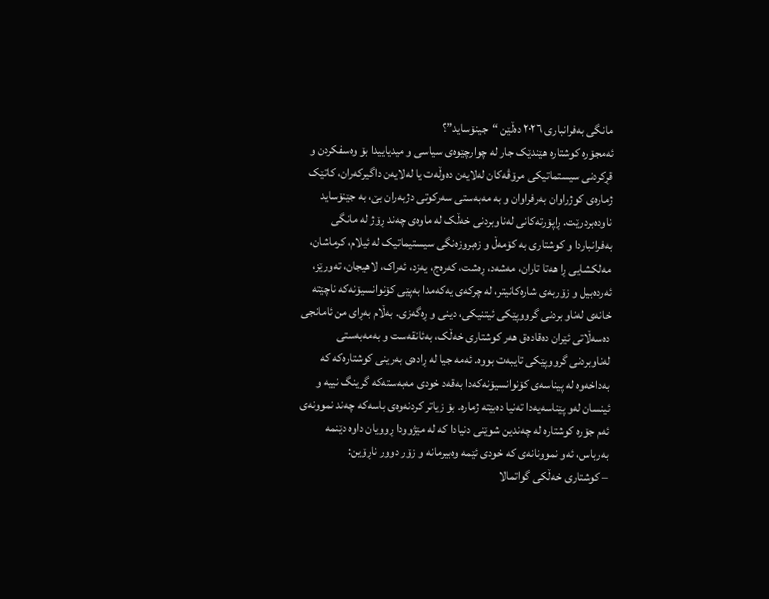مانگی بەفرانباری ٢٠٢٦ دەڵێن “جینۆساید”؟
ئەمجۆرە کوشتارە هێندێک جار لە چوارچێوەی سیاسی و میدیاییدا بۆ وەسفکردن و قڕکردنی سیستماتیکی مرۆڤەکان لەلایەن دەوڵەت یا لەلایەن داگیرکەران، کاتێک ژمارەی کوژراوان بەرفراوان و بە مەبەستی سەرکوتی دژبەران بێ، بە جێنۆساید ناودەبردرێت. ڕاپۆرتەکانی لەناوبردنی خەڵک لە ماوەی چەند ڕۆژ لە مانگی بەفرانباردا و کوشتاری بە کۆمەڵ و زەبروزەنگی سیستیماتیک لە ئیلام، کرماشان، مەلکشایی ڕا هەتا تاران، مەشەد، ڕەشت، کەرەج، یەزد، ئەراک، لاهیجان، تەورێز، ئەردەبیل و زۆربەی شارەکانیتر، لە چرکەی یەکەمدا بەپێی کۆنوانسیۆنەکە ناچێتە خانەی لەناو بردنی گرووپێکی ئیتنیکی، دینی و ڕەگەزی. بەڵام بەڕای من ئامانجی دەسەڵاتی ئێران دەقادەق هەر کوشتاری خەڵک، بەئانقەست و بەمەبەستی لەناوبردنی گرووپێکی تایبەت بووە. ئەمە جیا لە ڕادەی بەرینی کوشتارەکە کە بەداخەوە لە پیناسەی کۆنوانسیۆنەکەدا بەقەد خودی مەبەستەکە گرینگ نییە و ئینسان لەو پێناسەیەدا تەنیا دەبێتە ژمارە. بۆ زیاتر کردنەوەی باسەکە چەند نموونەی ئەم جۆرە کوشتارە لە چەندین شوێنی دنیادا کە لە مێژوودا ڕوویان داوە دێنمە بەرباس، ئەو نموونانەی کە خودی ئێمە وەبیرمانە و زۆر دوور ناڕۆین:
– کوشتاری خەڵکی گواتمالا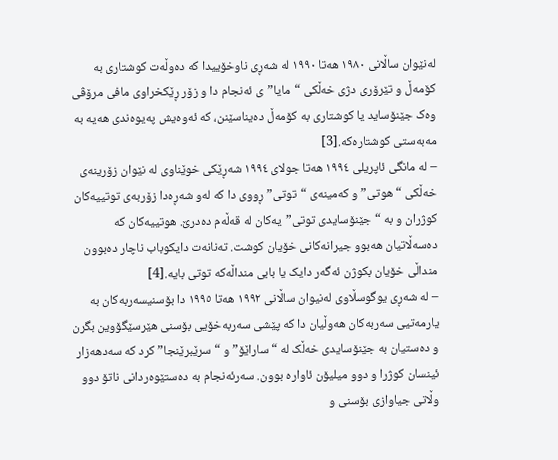لەنێوان ساڵانی ١٩٨٠ هەتا ١٩٩٠ لە شەڕی ناوخۆییدا کە دەوڵەت کوشتاری بە کۆمەڵ و تێرۆری دژی خەڵکی “مایا”ی ئەنجام دا و زۆر ڕێکخراوی مافی مرۆڤی وەک جێنۆساید یا کوشتاری بە کۆمەڵ دەیناسێنن، کە ئەوەیش پەیوەندی هەیە بە مەبەستی کوشتارەکە.[3]
– لە مانگی ئاپریلی ١٩٩٤ هەتا جولای ١٩٩٤ شەڕێکی خوێناوی لە نێوان زۆرینەی خەڵکی “هوتی” و کەمینەی “توتی” ڕووی دا کە لەو شەڕەدا زۆربەی توتییەکان کوژران و بە “جێنۆسایدی توتی”یەکان لە قەڵەم دەدرێ. هوتییەکان کە دەسەڵاتیان هەبوو جیرانەکانی خۆیان کوشت. تەنانەت دایکوباب ناچار دەبوون منداڵی خۆیان بکوژن ئەگەر دایک یا بابی منداڵەکە توتی بایە.[4]
– لە شەڕی یوگوسڵاوی لەنیوان ساڵانی ١٩٩٢ هەتا ١٩٩٥ دا بۆسنیسەربەکان بە یارمەتیی سەربەکان هەوڵیان دا کە پێشی سەربەخۆیی بۆسنی هێرسێگۆوین بگرن و دەستیان بە جێنۆسایدی خەڵک لە “ساراێۆ” و “سرێبرێنجا” کرد کە سەدهەزار ئینسان کوژرا و دوو میلیۆن ئاوارە بوون. سەرئەنجام بە دەستێوەردانی ناتۆ دوو وڵاتی جیاوازی بۆسنی و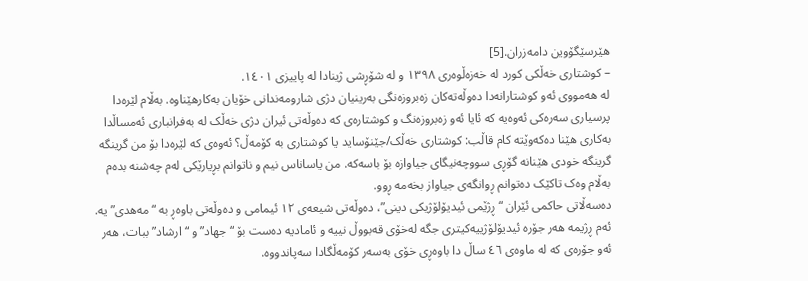هێرسێگۆوین دامەزران.[5]
– کوشتاری خەڵکی کورد لە خەزەڵوەری ١٣٩٨ و لە شۆڕشی ژینادا لە پاییزی ١٤٠١.
لە هەمووی ئەو کوشتارانەدا دەوڵەتەکان زەبروزەنگی بەرینیان دژی شارومەندانی خۆیان بەکارهێناوە. بەڵام لێرەدا پرسیاری سەرەکی ئەوەیە کە ئایا ئەو زەبروزەنگ و کوشتارەی کە دەوڵەتی ئیران دژی خەڵک لە بەفرانباری ئەمساڵدا بەکاری هێنا دەکەوێتە کام قاڵب: کوشتاری خەڵک/جێنۆساید یا کوشتاری بە کۆمەڵ؟ ئەوەی کە لێرەدا بۆ من گرینگە گرینگە خودی هێنانە گۆڕی سووچەنیگای جیاوازە بۆ باسەکە. من یاساناس نیم و ناتوانم بڕیارێکی لەم چەشنە بدەم بەڵام وەک تاکێک دەتوانم ڕوانگەی جیاواز بخەمە ڕوو.
دەسەڵاتی حاکمی ئێران “ڕژێمی ئیدیۆلۆژیکی دینی”، دەوڵەتی شیعەی ١٢ ئیمامی و دەوڵەتی باوەڕ بە “مەهدی”یە. ئەم ڕژیمە هەر جۆرە ئیدیۆلۆژییەکیتری جگە لەخۆی قەبووڵ نییە و ئامادیە دەست بۆ “جهاد” و “ارشاد” ببات، هەر ئەو جۆرەی کە لە ماوەی ٤٦ ساڵ دا باوەڕی خۆی بەسەر کۆمەڵگادا سەپاندووە.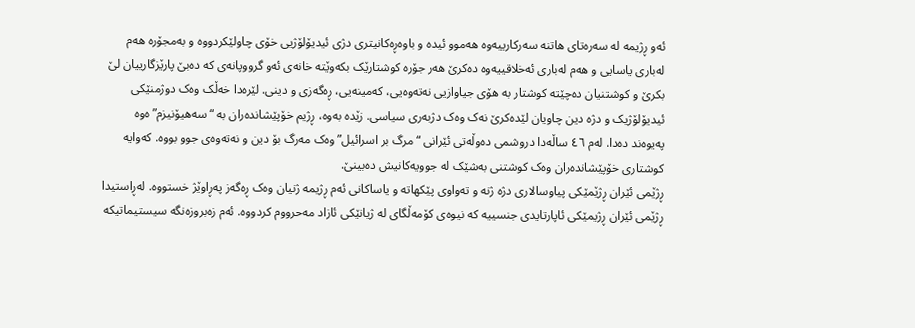ئەو ڕژیمە لە سەرەتای هاتنە سەرکارییەوە هەموو ئیدە و باوەڕەکانیتری دژی ئیدیۆلۆژیی خۆی چاولێکردووە و بەمجۆرە هەم لەباری یاسایی و هەم لەباری ئەخلاقییەوە دەکرێ هەر جۆرە کوشتارێک بکەوێتە خانەی ئەو گرووپانەی کە دەبێ پارێزگارییان لێ بکرێ و کوشتنیان دەچێتە کوشتار بە هۆی جیاوازیی نەتەوەیی، کەمینەیی، ڕەگەزی و دینی. لێرەدا خەڵک وەک دوژمنێکی ئیدیۆلۆژیک و دژە دین چاویان لێدەکرێ نەک وەک دژبەری سیاسی. زێدە بەوە، ڕژیم خۆپێشاندەران بە “سەهیۆنیزم”ەوە پەیوەند دەدا. لەم ٤٦ ساڵەدا دروشمی دەوڵەتی ئێرانی “مرگ بر اسرائیل” وەک مەرگ بۆ دین و نەتەوەی جوو بووە. کەوایە کوشتاری خۆپێشاندەران وەک کوشتنی بەشێک لە جوویەکانیش دەبینێ.
ڕژێمی ئێران ڕژێمێکی پیاوسالاری دژە ژنە و تەواوی پێکهاتە و یاساکانی ئەم ڕژیمە ژنیان وەک ڕەگەز پەڕاوێژ خستووە. لەڕاستیدا ڕژێمی ئێران ڕژیمێکی ئاپارتایدی جنسییە کە نیوەی کۆمەڵگای لە ژیانێکی ئازاد مەحرووم کردووە. ئەم زەبروزەنگە سیستیماتیکە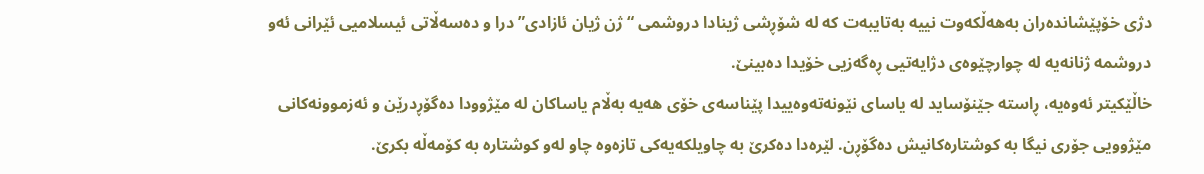دژی خۆپێشاندەران بەهەڵکەوت نییە بەتایبەت کە لە شۆڕشی ژینادا دروشمی “ژن ژیان ئازادی” درا و دەسەڵاتی ئیسلامیی ئێرانی ئەو دروشمە ژنانەیە لە چوارچێوەی دژایەتیی ڕەگەزیی خۆیدا دەبینێ.
خاڵێکیتر ئەوەیە، ڕاستە جێنۆساید لە یاسای نێونەتەوەییدا پێناسەی خۆی هەیە بەڵام یاساکان لە مێژوودا دەگۆڕدرێن و ئەزموونەکانی مێژوویی جۆری نیگا بە کوشتارەکانیش دەگۆڕن. لێرەدا دەکرێ بە چاویلکەیەکی تازەوە چاو لەو کوشتارە بە کۆمەڵە بکرێ.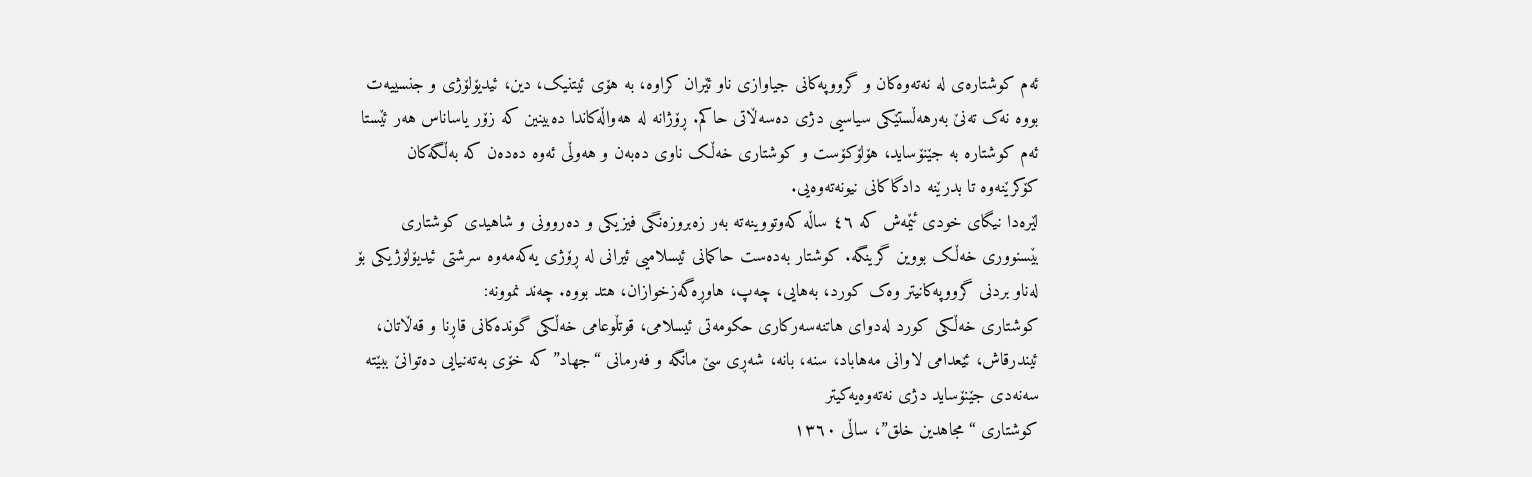ئەم کوشتارەی لە نەتەوەکان و گرووپەکانی جیاوازی ناو ئێران کراوە، بە هۆی ئیتنیک، دین، ئیدیۆلۆژی و جنسییەت بووە نەک تەنێ بەرهەڵستێکی سیاسیی دژی دەسەڵاتی حاکم. ڕۆژانە لە هەواڵەکاندا دەبینین کە زۆر یاساناس هەر ئێستا ئەم کوشتارە بە جێنۆساید، هۆلۆکۆست و کوشتاری خەڵک ناوی دەبەن و هەوڵی ئەوە دەدەن کە بەڵگەکان کۆکرێنەوە تا بدرێنە دادگاکانی نیونەتەوەیی.
لێرەدا نیگای خودی ئێمەش کە ٤٦ ساڵە کەوتووینەتە بەر زەبروزەنگی فیزیکی و دەروونی و شاهیدی کوشتاری بێسنووری خەڵک بووین گرینگە. کوشتار بەدەست حاکمانی ئیسلامیی ئیرانی لە ڕۆژی یەکەمەوە سرشتی ئیدیۆلۆژیکی بۆ لەناو بردنی گرووپەکانیتر وەک کورد، بەهایی، چەپ، هاوڕەگەزخوازان، هتد بووە. چەند نموونە:
کوشتاری خەڵکی کورد لەدوای هاتنەسەرکاری حکومەتی ئیسلامی، قوتڵوعامی خەڵکی گوندەکانی قاڕنا و قەڵاتان، ئیندرقاش، ئێعدامی لاوانی مەهاباد، سنە، بانە، شەڕی سێ مانگە و فەرمانی “جهاد” کە خۆی بەتەنیایی دەتوانێ ببێتە سەنەدی جێنۆساید دژی نەتەوەیەکیتر
کوشتاری “مجاهدین خلق”، ساڵی ١٣٦٠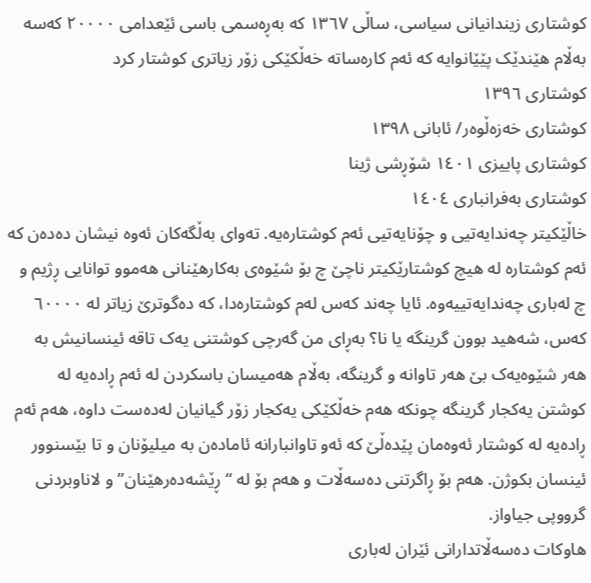کوشتاری زیندانیانی سیاسی، ساڵی ١٣٦٧ کە بەڕەسمی باسی ئێعدامی ٢٠٠٠٠ کەسە بەڵام هێندێک پێێانوایە کە ئەم کارەساتە خەڵکێکی زۆر زیاتری کوشتار کرد
کوشتاری ١٣٩٦
کوشتاری خەزەڵوەر/ ئابانی ١٣٩٨
کوشتاری پاییزی ١٤٠١ شۆڕشی ژینا
کوشتاری بەفرانباری ١٤٠٤
خاڵێکیتر چەندایەتیی و چۆنایەتیی ئەم کوشتارەیە. تەوای بەڵگەکان ئەوە نیشان دەدەن کە ئەم کوشتارە لە هیچ کوشتارێکیتر ناچێ چ بۆ شێوەی بەکارهێنانی هەموو توانایی ڕژیم و چ لەباری چەندایەتییەوە. ئایا چەند کەس لەم کوشتارەدا، کە دەگوترێ زیاتر لە ٦٠٠٠٠ کەس، شەهید بوون گرینگە یا نا؟ بەڕای من گەرچی کوشتنی یەک تاقە ئینسانیش بە هەر شێوەیەک بێ هەر تاوانە و گرینگە، بەڵام هەمیسان باسکردن لە ئەم ڕادەیە لە کوشتن یەکجار گرینگە چونکە هەم خەڵکێکی یەکجار زۆر گیانیان لەدەست داوە، هەم ئەم ڕادەیە لە کوشتار ئەوەمان پێدەڵێ کە ئەو تاوانبارانە ئامادەن بە میلیۆنان و تا بێسنوور ئینسان بکوژن. هەم بۆ ڕاگرتنی دەسەڵات و هەم بۆ لە “ڕێشەدەرهێنان” و لاناوبردنی گرووپی جیاواز.
هاوکات دەسەڵاتدارانی ئێران لەباری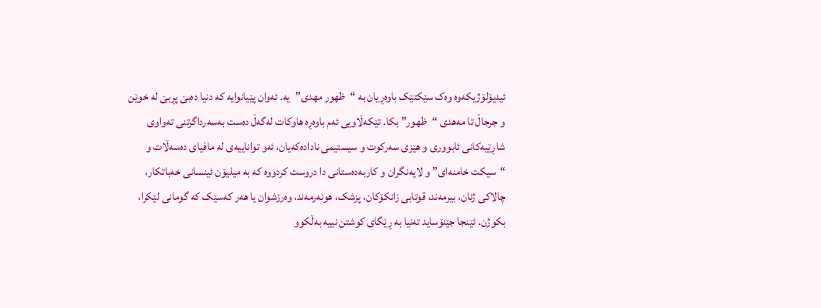ئیدیۆلۆژیکەوە وەک سێکتێک باوەڕیان بە “ظهور مهدی”یە. ئەوان پێیانوایە کە دنیا دەبێ پڕبێ لە خوێن و جرجاڵ تا مەهدی “ظهور” بکا. تێکەڵاویی ئەم باوەڕە هاوکات لەگەڵ دەست بەسەرداگرتنی تەواوی شاڕێیەکانی ئابووری و هێزی سەرکوت و سیستیمی نادادەکەیان، ئەو تواناییەی لە مافیای دەسەڵات و “سیکت خامنەای” و لایەنگران و کاربەدەستانی دا دروست کردووە کە بە میلیۆن ئینسانی خەباتکار، چالاکی ژنان، بیرمەند، قوتابی زانکۆکان، پزشک، هونەرمەند، وەرزشوان یا هەر کەسێک کە گومانی لێکرا، بکوژن. ئێنجا جێنۆساید تەنیا بە ڕێگای کوشتن نییە بەڵکوو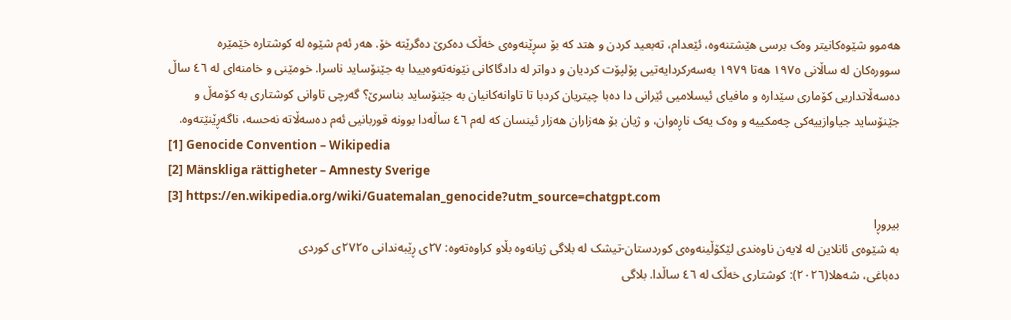هەموو شێوەکانیتر وەک برسی هێشتنەوە، ئێعدام، تەبعید کردن و هتد کە بۆ سڕێنەوەی خەڵک دەکرێ دەگرێتە خۆ. هەر ئەم شێوە لە کوشتارە خێمێرە سوورەکان لە ساڵانی ١٩٧٥ هەتا ١٩٧٩ بەسەرکردایەتیی پۆلپۆت کردیان و دواتر لە دادگاکانی نێونەتەوەییدا بە جێنۆساید ناسرا. خومێنی و خامنەای لە ٤٦ ساڵ دەسەڵاتداریی کۆماری سێدارە و مافیای ئیسلامیی ئێرانی دا دەبا چیتریان کردبا تا تاوانەکانیان بە جێنۆساید بناسرێ؟ گەرچی تاوانی کوشتاری بە کۆمەڵ و جێنۆساید جیاوازییەکی چەمکییە و وەک یەک ناڕەوان، و ژیان بۆ هەزاران هەزار ئینسان کە لەم ٤٦ ساڵەدا بوونە قوربانیی ئەم دەسەڵاتە نەحسە، ناگەڕێنێتەوە.
[1] Genocide Convention – Wikipedia
[2] Mänskliga rättigheter – Amnesty Sverige
[3] https://en.wikipedia.org/wiki/Guatemalan_genocide?utm_source=chatgpt.com
بیروڕا
بە شێوەی ئانلاین لە لایەن ناوەندی لێکۆڵینەوەی کوردستان-تیشک لە بلاگی ژیانەوە بڵاو کراوەتەوە: ٢٧ی ڕێبەندانی ٢٧٢٥ی کوردی
دەباغی، شەهلا(٢٠٢٦): کوشتاری خەڵک لە ٤٦ ساڵدا. بلاگی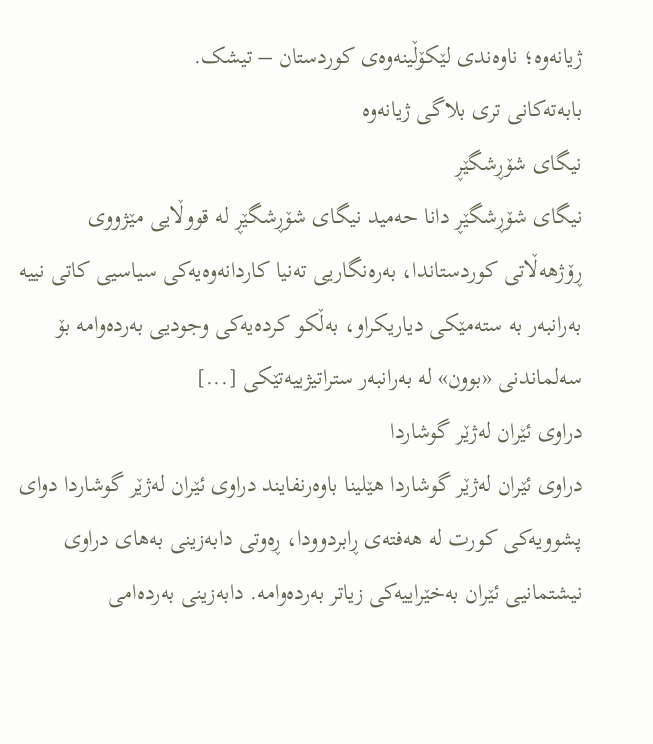ژیانەوە؛ ناوەندی لێکۆڵینەوەی کوردستان – تیشک.
بابەتەکانی تری بلاگی ژیانەوە
نیگای شۆڕشگێڕ
نیگای شۆڕشگێڕ دانا حەمید نیگای شۆڕشگێڕ لە قووڵایی مێژووی ڕۆژهەڵاتی کوردستاندا، بەرەنگاریی تەنیا کاردانەوەیەکی سیاسیی کاتی نییە بەرانبەر بە ستەمێکی دیاریکراو، بەڵکو کردەیەکی وجودیی بەردەوامە بۆ سەلماندنی «بوون» لە بەرانبەر ستراتیژییەتێکی [...]
دراوی ئێران لەژێر گوشاردا
دراوی ئێران لەژێر گوشاردا هێلینا باوەرنفایند دراوی ئێران لەژێر گوشاردا دوای پشوویەکی کورت لە هەفتەی ڕابردوودا، ڕەوتی دابەزینی بەهای دراوی نیشتمانیی ئێران بەخێراییەکی زیاتر بەردەوامە. دابەزینی بەردەامی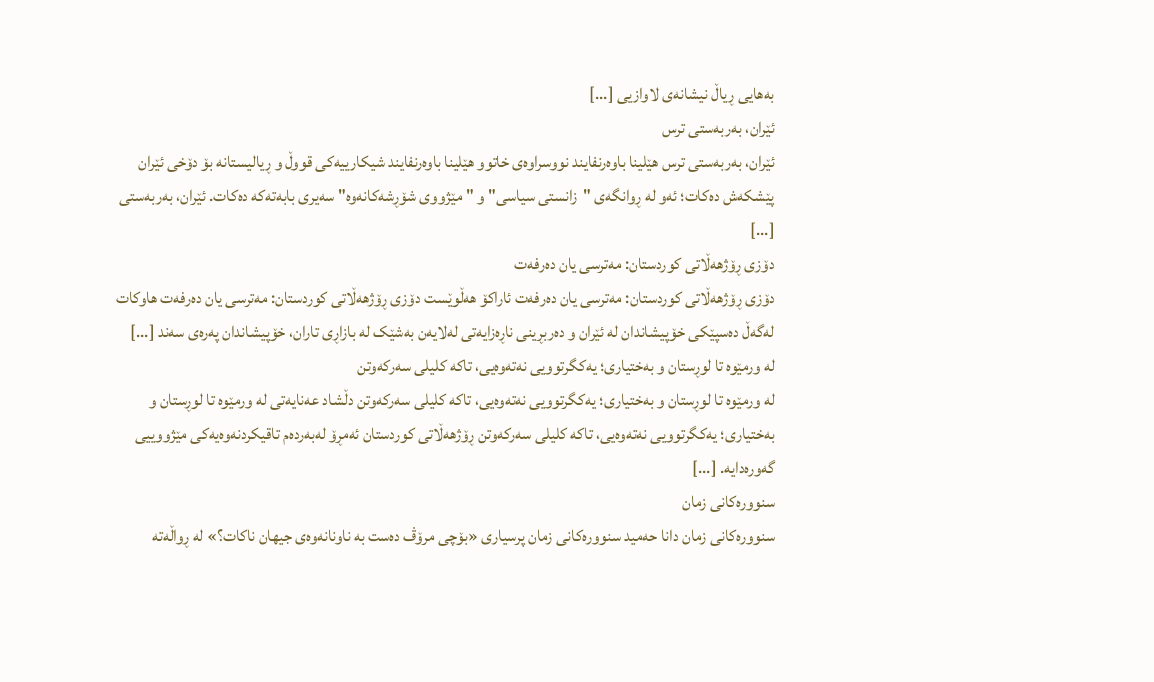بەهایی ڕیاڵ نیشانەی لاوازیی [...]
ئێران، بەربەستی ترس
ئێران، بەربەستی ترس هێلینا باوەرنفایند نووسراوەی خاتوو هێلینا باوەرنفایند شیکارییەکی قووڵ و ڕیالیستانە بۆ دۆخی ئێران پێشکەش دەکات؛ ئەو لە ڕوانگەی "زانستی سیاسی" و "مێژووی شۆڕشەکانەوە" سەیری بابەتەکە دەکات. ئێران، بەربەستی [...]
دۆزی ڕۆژهەڵاتی کوردستان: مەترسی یان دەرفەت
دۆزی ڕۆژهەڵاتی کوردستان: مەترسی یان دەرفەت ئاراکۆ هەڵوێست دۆزی ڕۆژهەڵاتی کوردستان: مەترسی یان دەرفەت هاوکات لەگەڵ دەسپێکی خۆپیشاندان لە ئێران و دەربڕینی ناڕەزایەتی لەلایەن بەشێک لە بازاڕی تاران، خۆپیشاندان پەرەی سەند [...]
لە ورمێوە تا لوڕستان و بەختیاری؛ یەکگرتوویی نەتەوەیی، تاکە کلیلی سەرکەوتن
لە ورمێوە تا لوڕستان و بەختیاری؛ یەکگرتوویی نەتەوەیی، تاکە کلیلی سەرکەوتن دڵشاد عەنایەتی لە ورمێوە تا لوڕستان و بەختیاری؛ یەکگرتوویی نەتەوەیی، تاکە کلیلی سەرکەوتن ڕۆژهەڵاتی کوردستان ئەمڕۆ لەبەردەم تاقیکردنەوەیەکی مێژووییی گەورەدایە. [...]
سنوورەکانی زمان
سنوورەکانی زمان دانا حەمید سنوورەکانی زمان پرسیاری «بۆچی مرۆڤ دەست بە ناونانەوەی جیهان ناکات؟» لە ڕواڵەتە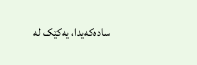سادەکەیدا، یەکێک لە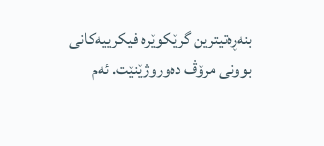بنەڕەتیترین گرێکوێرە فیکرییەکانی بوونی مرۆڤ دەوروژێنێت. ئەم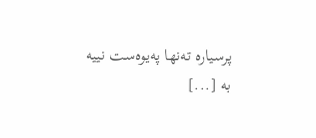پرسیارە تەنها پەیوەست نییە بە [...]